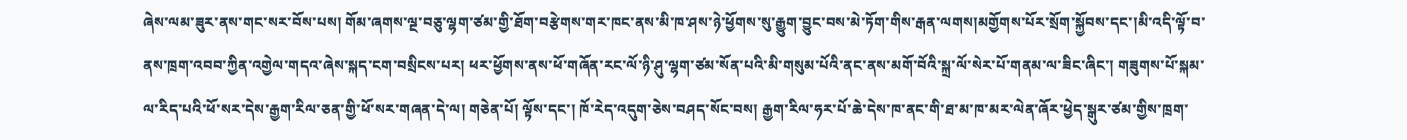ཞེས་ལམ་ཟུར་ནས་གང་སར་བོས་པས། གོམ་ཞགས་ལྔ་བཅུ་ལྷག་ཙམ་གྱི་ཐོག་བརྩེགས་གར་ཁང་ནས་མི་ཁ་ཤས་ཉེ་ཕྱོགས་སུ་རྒྱུག་བྱུང་བས་མེ་ཏོག་གིས་རྒན་ལགས།མགྱོགས་པོར་སྲོག་སྐྱོབས་དང་།མི་འདི་ལྟོ་བ་ནས་ཁྲག་འབབ་ཀྱིན་འགྱེལ་གདའ་ཞེས་སྐད་ངག་བསྲིངས་པར། ཕར་ཕྱོགས་ནས་ཕོ་གཞོན་རང་ལོ་ཉི་ཤུ་ལྷག་ཙམ་སོན་པའི་མི་གསུམ་པོའི་ནང་ནས་མགོ་བོའི་སྐྲ་ལོ་སེར་པོ་གནམ་ལ་ཟིང་ཞིང་། གཟུགས་པོ་སྐམ་ལ་རིད་པའི་ཕོ་སར་དེས་རྒྱག་རིལ་ཅན་གྱི་ཕོ་སར་གཞན་དེ་ལ། གཅེན་པོ། ལྟོས་དང་། ཁོ་རེད་འདུག་ཅེས་བཤད་སོང་བས། རྒྱག་རིལ་ཧར་པོ་ཆེ་དེས་ཁ་ནང་གི་ཐ་མ་ཁ་མར་ལེན་ཞོར་ཕྱེད་སྒུར་ཙམ་གྱིས་ཁྲག་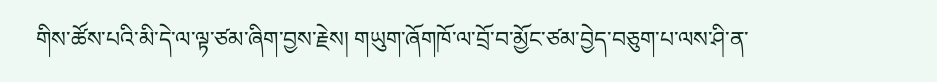གིས་ཚོས་པའི་མི་དེ་ལ་ལྟ་ཙམ་ཞིག་བྱས་རྗེས། གཡུག་ཞོགཁོ་ལ་བྲོ་བ་མྱོང་ཙམ་བྱེད་བཅུག་པ་ལས་ཤི་ན་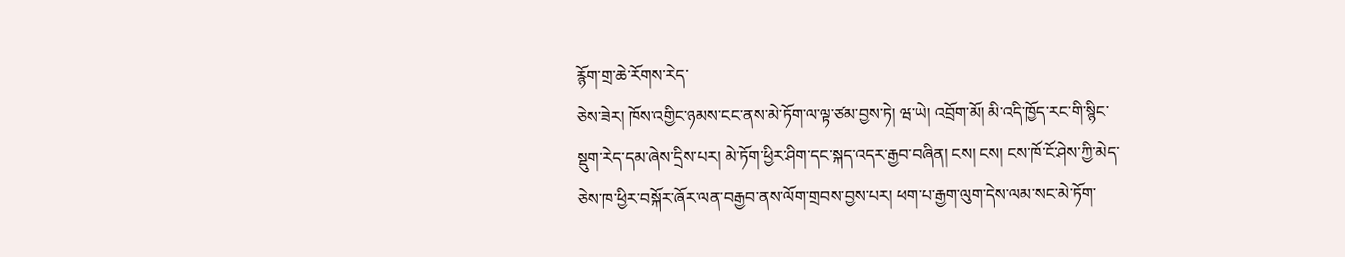རྙོག་གྲ་ཆེ་རོགས་རེད་
ཅེས་ཟེར། ཁོས་འགྱིང་ཉམས་ངང་ནས་མེ་ཏོག་ལ་ལྟ་ཙམ་བྱས་ཏེ། ཝ་ཡེ། འབྲོག་མོ། མི་འདི་ཁྱོད་རང་གི་སྙིང་སྡུག་རེད་དམ་ཞེས་དྲིས་པར། མེ་ཏོག་ཕྱིར་ཤིག་དང་སྐད་འདར་རྒྱབ་བཞིན། ངས། ངས། ངས་ཁོ་ངོ་ཤེས་ཀྱི་མེད་
ཅེས་ཁ་ཕྱིར་བསྐོར་ཞོར་ལན་བརྒྱབ་ནས་ལོག་གྲབས་བྱས་པར། ཕག་པ་རྒྱག་ལུག་དེས་ལམ་སང་མེ་ཏོག་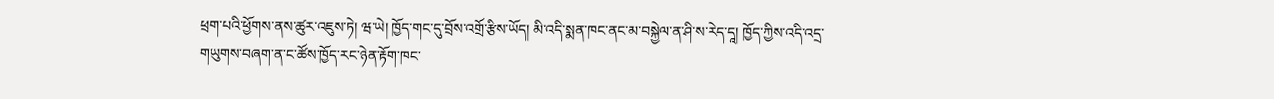ཕྲག་པའི་ཕྱོགས་ནས་ཚུར་འཇུས་ཏེ། ཝ་ཡེ། ཁྱོད་གང་དུ་བྲོས་འགྲོ་རྩིས་ཡོད། མི་འདི་སྨན་ཁང་ནང་མ་བསྐྱེལ་ན་ཤི་ས་རེད་དཱ། ཁྱོད་ཀྱིས་འདི་འདྲ་གཡུགས་བཞག་ན་ང་ཚོས་ཁྱོད་རང་ཉེན་རྟོག་ཁང་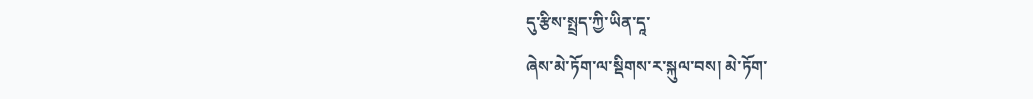དུ་རྩིས་སྤྲད་ཀྱི་ཡིན་དཱ་
ཞེས་མེ་ཏོག་ལ་སྡིགས་ར་སྐུལ་བས། མེ་ཏོག་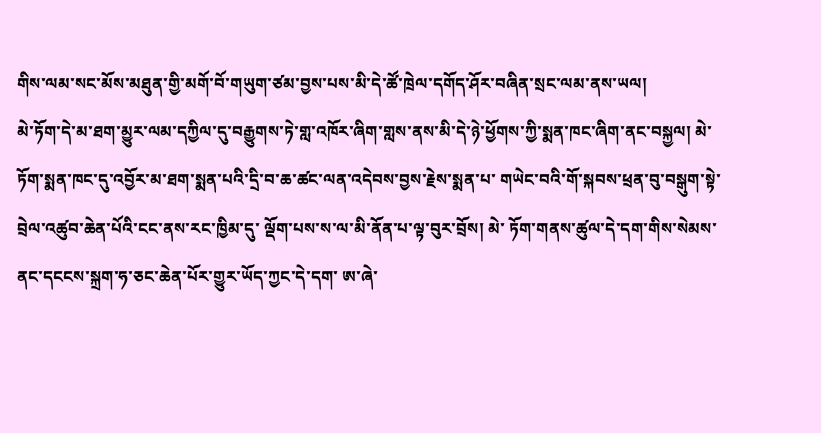གིས་ལམ་སང་མོས་མཐུན་གྱི་མགོ་བོ་གཡུག་ཙམ་བྱས་པས་མི་དེ་ཚོ་ཁྲེལ་དགོད་ཤོར་བཞིན་སྲང་ལམ་ནས་ཡལ།
མེ་ཏོག་དེ་མ་ཐག་མྱུར་ལམ་དཀྱིལ་དུ་བརྒྱུགས་ཏེ་གླ་འཁོར་ཞིག་གླས་ནས་མི་དེ་ཉེ་ཕྱོགས་ཀྱི་སྨན་ཁང་ཞིག་ནང་བསྐྱལ། མེ་ ཏོག་སྨན་ཁང་དུ་འབྱོར་མ་ཐག་སྨན་པའི་དྲི་བ་ཆ་ཚང་ལན་འདེབས་བྱས་རྗེས་སྨན་པ་ གཡེང་བའི་གོ་སྐབས་ཕྲན་བུ་བསྒུག་སྟེ་བྲེལ་འཚུབ་ཆེན་པོའི་ངང་ནས་རང་ཁྱིམ་དུ་ ལྡོག་པས་ས་ལ་མི་ནོན་པ་ལྟ་བུར་བྲོས། མེ་ ཏོག་གནས་ཚུལ་དེ་དག་གིས་སེམས་ནང་དངངས་སྐྲག་ཧ་ཅང་ཆེན་པོར་གྱུར་ཡོད་ཀྱང་དེ་དག་ ཨ་ཞེ་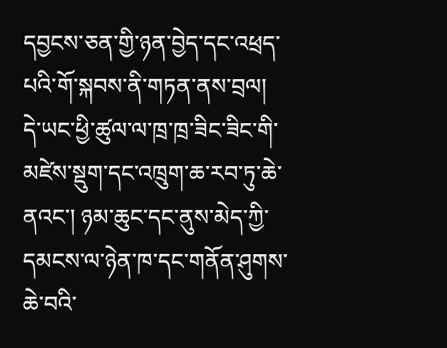དབྱངས་ཅན་གྱི་ཉན་བྱེད་དང་འཕྲད་པའི་གོ་སྐབས་ནི་གཏན་ནས་བྲལ།
དེ་ཡང་ཕྱི་ཚུལ་ལ་ཁྲ་ཁྲ་ཟིང་ཟིང་གི་མཛེས་སྡུག་དང་འཁྲུག་ཆ་རབ་ཏུ་ཆེ་ནའང་། ཉམ་ཆུང་དང་ནུས་མེད་ཀྱི་དམངས་ལ་ཉེན་ཁ་དང་གནོན་ཤུགས་ཆེ་བའི་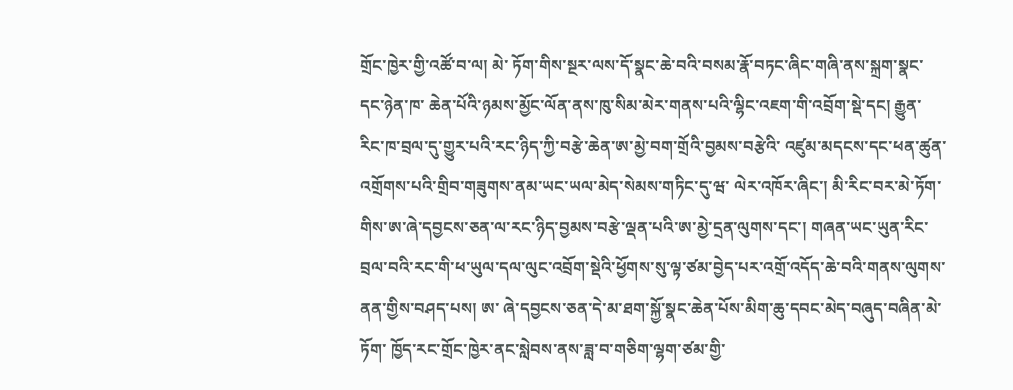གྲོང་ཁྱེར་གྱི་འཚོ་བ་ལ། མེ་ ཏོག་གིས་སྔར་ལས་དོ་སྣང་ཆེ་བའི་བསམ་རྣོ་བཏང་ཞིང་གཞི་ནས་སྐྲག་སྣང་དང་ཉེན་ཁ་ ཆེན་པོའི་ཉམས་མྱོང་ལོན་ནས་ཁུ་སིམ་མེར་གནས་པའི་ལྷིང་འཇག་གི་འབྲོག་སྡེ་དང། རྒྱུན་ རིང་ཁ་བྲལ་དུ་གྱུར་པའི་རང་ཉིད་ཀྱི་བརྩེ་ཆེན་ཨ་མྱེ་བག་གྲོའི་བྱམས་བརྩེའི་ འཛུམ་མདངས་དང་ཕན་ཚུན་འགྲོགས་པའི་གྲིབ་གཟུགས་ནམ་ཡང་ཡལ་མེད་སེམས་གཏིང་དུ་ཝ་ ལེར་འཁོར་ཞིང་། མི་རིང་བར་མེ་ཏོག་གིས་ཨ་ཞེ་དབྱངས་ཅན་ལ་རང་ཉིད་བྱམས་བརྩེ་ལྡན་པའི་ཨ་མྱེ་དྲན་ལུགས་དང་། གཞན་ཡང་ཡུན་རིང་བྲལ་བའི་རང་གི་ཕ་ཡུལ་དལ་ལུང་འབྲོག་སྡེའི་ཕྱོགས་སུ་ལྟ་ཙམ་བྱེད་པར་འགྲོ་འདོད་ཆེ་བའི་གནས་ལུགས་ནན་གྱིས་བཤད་པས། ཨ་ ཞེ་དབྱངས་ཅན་དེ་མ་ཐག་སྐྱོ་སྣང་ཆེན་པོས་མིག་ཆུ་དབང་མེད་བཞུད་བཞིན་མེ་ཏོག་ ཁྱོད་རང་གྲོང་ཁྱེར་ནང་སླེབས་ནས་ཟླ་བ་གཅིག་ལྷག་ཙམ་གྱི་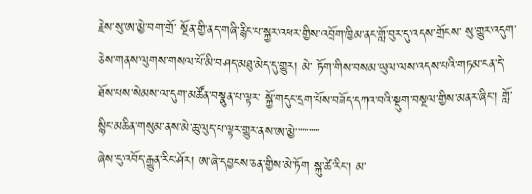རྗེས་སུ་ཨ་མྱེ་བག་གྲོ་ སྔོན་གྱི་ནད་གཞི་རྙིང་པ་སྐྱར་འཕར་གྱིས་འབྲོག་ཁྱིམ་ནང་གློ་བུར་དུ་འདས་གྲོངས་ སུ་གྱུར་འདུག་ཅེས་གནས་ལུགས་གསལ་པོ་མི་བཤད་མཐུ་མེད་དུ་གྱུར། མེ་ ཏོག་གིས་བསམ་ཡུལ་ལས་འདས་པའི་གཏམ་ངན་དེ་ཐོས་པས་སེམས་ལ་དུག་མཚོན་བསྣུན་པ་ལྟར་ སྐྱོ་གདུང་དྲག་པོས་བཟོད་དཀའ་བའི་སྡུག་བསྔལ་གྱིས་མནར་ཞིང་། གློ་སྙིང་མཆིན་གསུམ་ནས་མེ་ཆུ་ལུད་པ་ལྟར་གྱུར་ནས་ཨ་མྱེ་་་་་་་་་་་
ཞེས་ངུ་འབོད་རྒྱུན་རིང་ཤོར། ཨ་ཞེ་དབྱངས་ཅན་གྱིས་མེ་ཏོག སྐུ་ཚེ་རིང་། མ་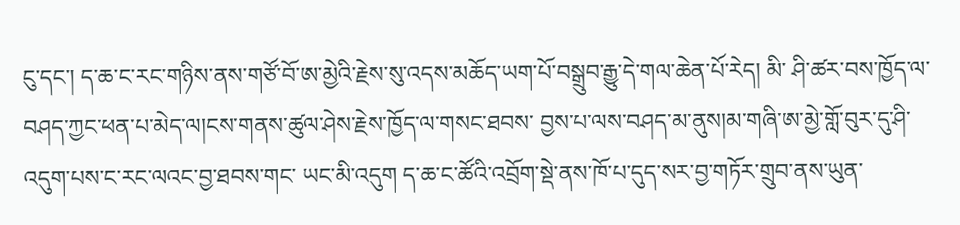ངུ་དང་། ད་ཆ་ང་རང་གཉིས་ནས་གཙོ་བོ་ཨ་མྱེའི་རྗེས་སུ་འདས་མཆོད་ཡག་པོ་བསྒྲུབ་རྒྱུ་དེ་གལ་ཆེན་པོ་རེད། མི་ ཤི་ཚར་བས་ཁྱོད་ལ་བཤད་ཀྱང་ཕན་པ་མེད་ལ།ངས་གནས་ཚུལ་ཤེས་རྗེས་ཁྱོད་ལ་གསང་ཐབས་ བྱས་པ་ལས་བཤད་མ་ནུས།མ་གཞི་ཨ་མྱེ་གློ་བུར་དུ་ཤི་འདུག་པས་ང་རང་ལའང་བྱ་ཐབས་གང་ ཡང་མི་འདུག ད་ཆ་ང་ཚོའི་འབྲོག་སྡེ་ནས་ཁོ་པ་དུད་སར་བྱ་གཏོར་གྲུབ་ནས་ཡུན་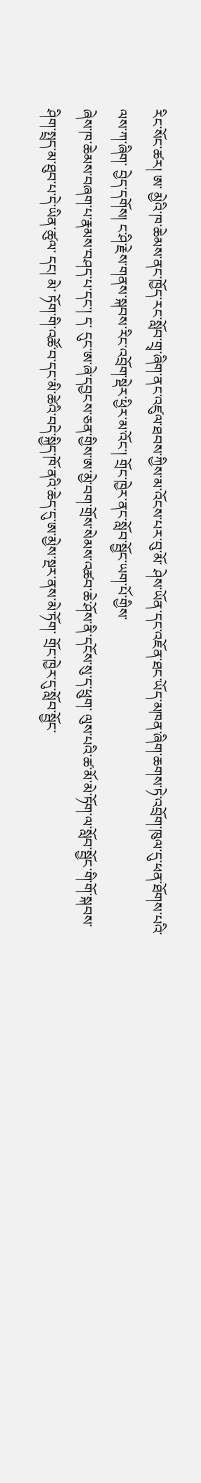རིང་སོང་ཚར། ཨ་ མྱེའི་ཁ་ཆེམས་ནང་ཁྱོད་རང་སློབ་གྲྭ་ཞིག་ནང་འཛུལ་ཐབས་ཀྱིས་མ་འོངས་པར་བུ་མོ་ ཤེས་ཡོན་དང་འཇོན་ཐང་ཡོད་མཁན་ཞིག་ཆགས་ཏེ་འབྲོག་ཁུལ་དུ་ཕན་ཐོགས་པའི་ལས་ཀ་ཞིག་ བྱེད་དགོས། ང་ཤི་རྗེས་གནས་སྐབས་རིང་འབྲོག་སྡེར་ཕྱིར་མ་འོང་། གྲོང་ཁྱེར་ནང་སློབ་སྦྱོང་ཡག་པོ་གྱིས་
ཞེས་ཁ་ཆེམས་བཞག་པ་རྣམས་བཤད་པ་དང་། ད་ དུང་ཨ་ཞེ་དབྱངས་ཅན་གྱིས་ཨ་མྱེ་བག་གྲོས་སེམས་འཚབ་ཆེ་ཤོས་ནི་དངོས་སུ་ད་ཕྲུག་ ལུས་པའི་ཚ་མོ་མེ་ཏོག་ལ་སློབ་སྦྱོང་གི་གོ་སྐབས་ཤིག་སྤྲད་མ་ཐུབ་པ་དེ་ཡིན་ཚུལ་ དང། མེ་ ཏོག་གི་འཚོ་བ་དང་མི་ཚེའི་བདེ་སྐྱིད་ཁོ་ནའི་ཆེད་དུ་ཨ་མྱེས་སྔར་ནས་མེ་ཏོག་ གྲོང་ཁྱེར་དུ་སློབ་སྦྱོང་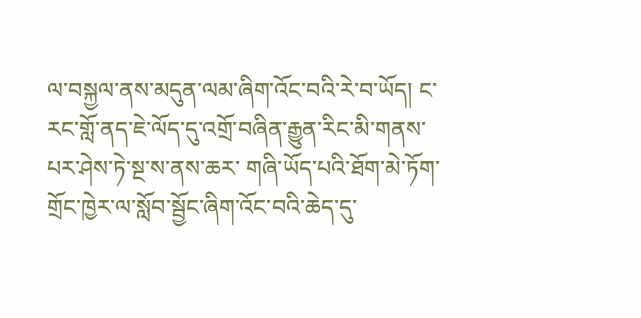ལ་བསྐྱལ་ནས་མདུན་ལམ་ཞིག་འོང་བའི་རེ་བ་ཡོད། ང་རང་གློ་ནད་ཇེ་ལོད་དུ་འགྲོ་བཞིན་རྒྱུན་རིང་མི་གནས་པར་ཤེས་ཏེ་སྔ་ས་ནས་ཆར་ གཞི་ཡོད་པའི་ཐོག་མེ་ཏོག་གྲོང་ཁྱེར་ལ་སློབ་སྦྱོང་ཞིག་འོང་བའི་ཆེད་དུ་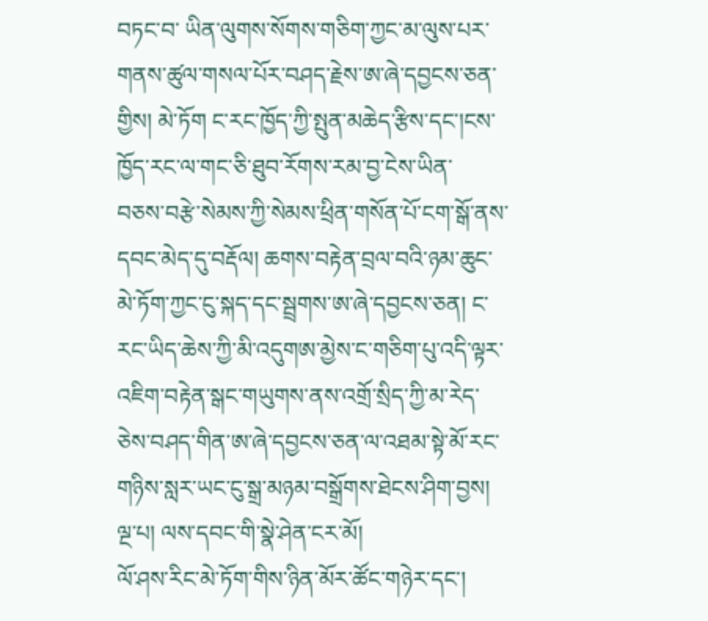བཏང་བ་ ཡིན་ལུགས་སོགས་གཅིག་ཀྱང་མ་ལུས་པར་གནས་ཚུལ་གསལ་པོར་བཤད་རྗེས་ཨ་ཞེ་དབྱངས་ཅན་ གྱིས། མེ་ཏོག ང་རང་ཁྱོད་ཀྱི་སྤུན་མཆེད་རྩིས་དང་།ངས་ཁྱོད་རང་ལ་གང་ཅི་ཐུབ་རོགས་རམ་བྱ་ངེས་ཡིན་
བཅས་བརྩེ་སེམས་ཀྱི་སེམས་ཕྲིན་གསོན་པོ་ངག་སྒོ་ནས་དབང་མེད་དུ་བརྡོལ། ཆགས་བརྟེན་བྲལ་བའི་ཉམ་ཆུང་མེ་ཏོག་ཀྱང་ངུ་སྐད་དང་སྦྲགས་ཨ་ཞེ་དབྱངས་ཅན། ང་རང་ཡིད་ཆེས་ཀྱི་མི་འདུགཨ་མྱེས་ང་གཅིག་པུ་འདི་ལྟར་འཇིག་བརྟེན་སྒང་གཡུགས་ནས་འགྲོ་སྲིད་ཀྱི་མ་རེད་ཅེས་བཤད་གིན་ཨ་ཞེ་དབྱངས་ཅན་ལ་འཐམ་སྟེ་མོ་རང་གཉིས་སླར་ཡང་ངུ་སྒྲ་མཉམ་བསྒྲོགས་ཐེངས་ཤིག་བྱས།
ལྔ་པ། ལས་དབང་གི་སྣེ་ཤེན་ངར་མོ།
ལོ་ཤས་རིང་མེ་ཏོག་གིས་ཉིན་མོར་ཚོང་གཉེར་དང་།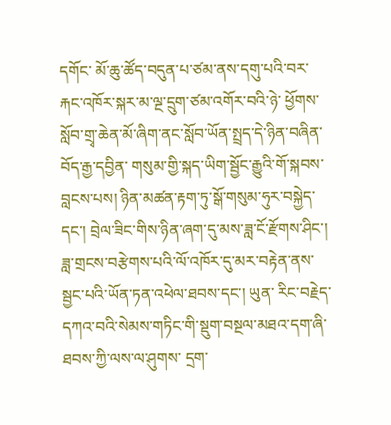དགོང་ མོ་ཆུ་ཚོད་བདུན་པ་ཙམ་ནས་དགུ་པའི་བར་རྐང་འཁོར་སྐར་མ་ལྔ་དྲུག་ཙམ་འགོར་བའི་ཉེ་ ཕྱོགས་སློབ་གྲྭ་ཆེན་མོ་ཞིག་ནང་སློབ་ཡོན་སྤྲད་དེ་ཉིན་བཞིན་བོད་རྒྱ་དབྱིན་ གསུམ་གྱི་སྐད་ཡིག་སྦྱོང་རྒྱུའི་གོ་སྐབས་བླངས་པས། ཉིན་མཚན་རྟག་ཏུ་སྒོ་གསུམ་ཧུར་བསྐྱེད་དང་། བྲེལ་ཟིང་གིས་ཉིན་ཞག་དུ་མས་ཟླ་ངོ་རྫོགས་ཤིང་། ཟླ་གྲངས་བརྩེགས་པའི་ལོ་འཁོར་དུ་མར་བརྟེན་ནས་སྦྱང་པའི་ཡོན་ཏན་འཕེལ་ཐབས་དང་། ཡུན་ རིང་བརྗེད་དཀའ་བའི་སེམས་གཏིང་གི་སྡུག་བསྔལ་མཐའ་དག་ཞི་ཐབས་ཀྱི་ལས་ལ་ཤུགས་ དྲག་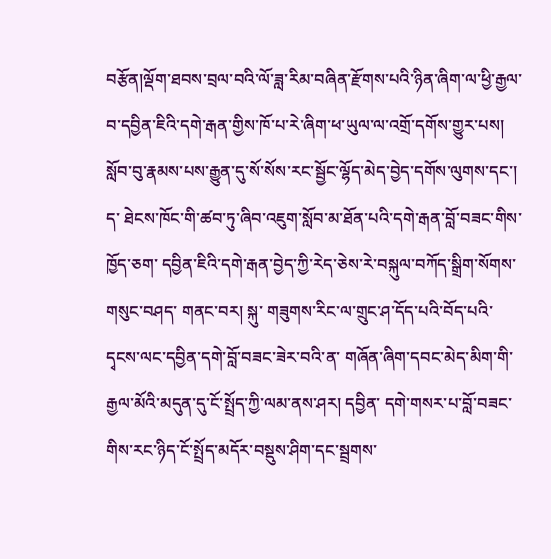བརྩོན།ལྡོག་ཐབས་བྲལ་བའི་ལོ་ཟླ་རིམ་བཞིན་རྫོགས་པའི་ཉིན་ཞིག་ལ་ཕྱི་རྒྱལ་ བ་དབྱིན་ཇིའི་དགེ་རྒན་གྱིས་ཁོ་པ་རེ་ཞིག་ཕ་ཡུལ་ལ་འགྲོ་དགོས་གྱུར་པས། སློབ་བུ་རྣམས་པས་རྒྱུན་དུ་སོ་སོས་རང་སྦྱོང་ལྷོད་མེད་བྱེད་དགོས་ལུགས་དང་། ད་ ཐེངས་ཁོང་གི་ཚབ་ཏུ་ཞིབ་འཇུག་སློབ་མ་ཐོན་པའི་དགེ་རྒན་བློ་བཟང་གིས་ཁྱོད་ཅག་ དབྱིན་ཇིའི་དགེ་རྒན་བྱེད་ཀྱི་རེད་ཅེས་རེ་བསྐུལ་བཀོད་སྒྲིག་སོགས་གསུང་བཤད་ གནང་བར། སྐུ་ གཟུགས་རིང་ལ་གྲུང་ཤ་དོད་པའི་བོད་པའི་དྭངས་ལང་དབྱིན་དགེ་བློ་བཟང་ཟེར་བའི་ན་ གཞོན་ཞིག་དབང་མེད་མིག་གི་རྒྱལ་མོའི་མདུན་དུ་ངོ་སྤྲོད་ཀྱི་ལམ་ནས་ཤར། དབྱིན་ དགེ་གསར་པ་བློ་བཟང་གིས་རང་ཉིད་ངོ་སྤྲོད་མདོར་བསྡུས་ཤིག་དང་སྦྲགས་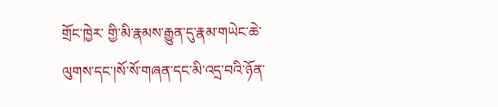གྲོང་ཁྱེར་ གྱི་མི་རྣམས་རྒྱུན་དུ་རྣམ་གཡེང་ཆེ་ལུགས་དང་།སོ་སོ་གཞན་དང་མི་འདྲ་བའི་ཉོན་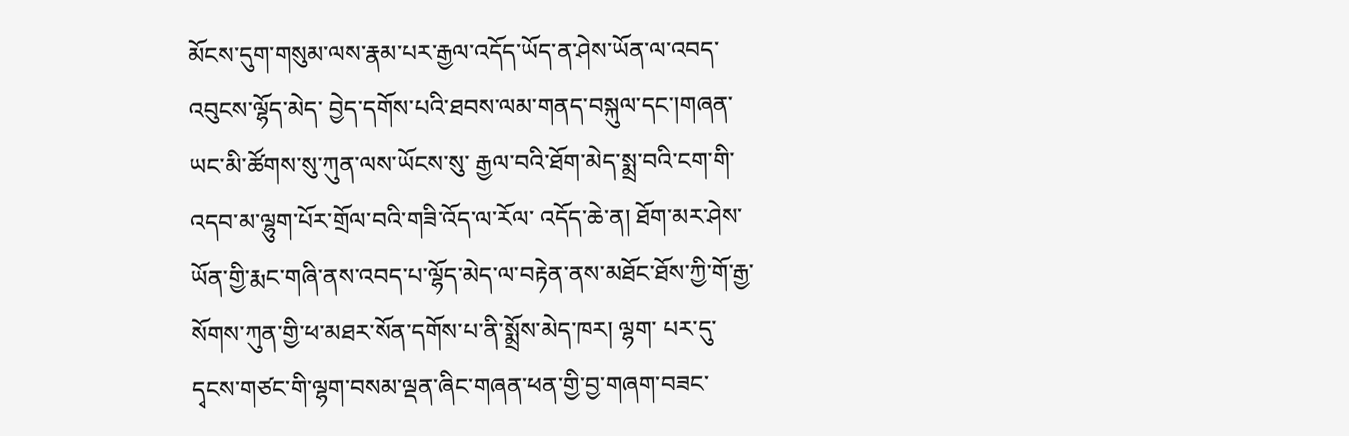མོངས་དུག་གསུམ་ལས་རྣམ་པར་རྒྱལ་འདོད་ཡོད་ན་ཤེས་ཡོན་ལ་འབད་འབུངས་ལྷོད་མེད་ བྱེད་དགོས་པའི་ཐབས་ལམ་གནད་བསྐུལ་དང་།གཞན་ཡང་མི་ཚོགས་སུ་ཀུན་ལས་ཡོངས་སུ་ རྒྱལ་བའི་ཐོག་མེད་སྨྲ་བའི་ངག་གི་འདབ་མ་ལྷུག་པོར་གྲོལ་བའི་གཟི་འོད་ལ་རོལ་ འདོད་ཆེ་ན། ཐོག་མར་ཤེས་ཡོན་གྱི་རྨང་གཞི་ནས་འབད་པ་ལྷོད་མེད་ལ་བརྟེན་ནས་མཐོང་ཐོས་ཀྱི་གོ་རྒྱ་སོགས་ཀུན་གྱི་ཕ་མཐར་སོན་དགོས་པ་ནི་སྨྲོས་མེད་ཁར། ལྷག་ པར་དུ་དྭངས་གཙང་གི་ལྷག་བསམ་ལྡན་ཞིང་གཞན་ཕན་གྱི་བྱ་གཞག་བཟང་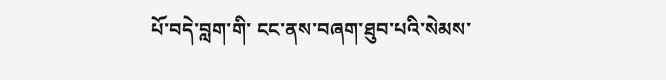པོ་བདེ་བླག་གི་ ངང་ནས་བཞག་ཐུབ་པའི་སེམས་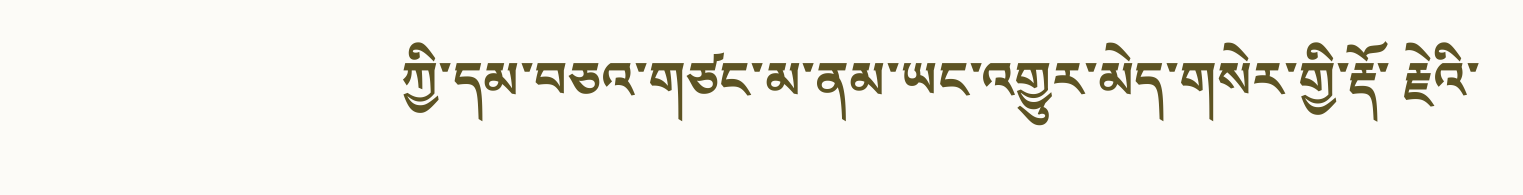ཀྱི་དམ་བཅའ་གཙང་མ་ནམ་ཡང་འགྱུར་མེད་གསེར་གྱི་རྡོ་ རྗེའི་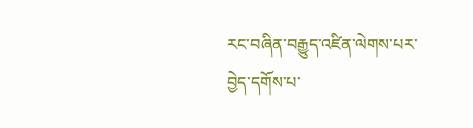རང་བཞིན་བརྒྱུད་འཛིན་ལེགས་པར་བྱེད་དགོས་པ་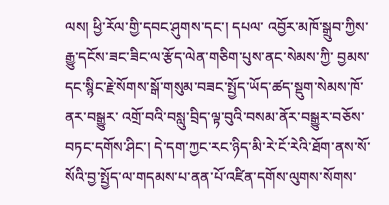ལས། ཕྱི་རོལ་གྱི་དབང་ཤུགས་དང་། དཔལ་ འབྱོར་མཁོ་སྒྲུབ་ཀྱིས་རྒྱུ་དངོས་ཟང་ཟིང་ལ་རྩོད་ལེན་གཅིག་པུས་ནང་སེམས་ཀྱི་ བྱམས་དང་སྙིང་རྗེ་སོགས་སྒོ་གསུམ་བཟང་སྤྱོད་ཡོད་ཚད་སྡུག་སེམས་ཁོ་ནར་བསྒྱུར་ འགྲོ་བའི་བསླུ་བྲིད་ལྟ་བུའི་བསམ་ནོར་བསྒྱུར་བཅོས་བཏང་དགོས་ཤིང་། དེ་དག་ཀྱང་རང་ཉིད་མི་རེ་ངོ་རེའི་ཐོག་ནས་སོ་སོའི་བྱ་སྤྱོད་ལ་གདམས་པ་ནན་པོ་འཛིན་དགོས་ལུགས་སོགས་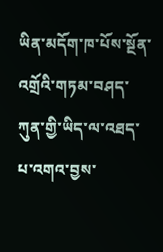ཡིན་མདོག་ཁ་པོས་སྔོན་འགྲོའི་གཏམ་བཤད་ཀུན་གྱི་ཡིད་ལ་འཐད་པ་འགའ་བྱས་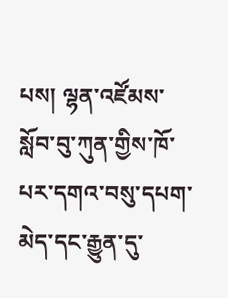པས། ལྷན་འཛོམས་སློབ་བུ་ཀུན་གྱིས་ཁོ་པར་དགའ་བསུ་དཔག་མེད་དང་རྒྱུན་དུ་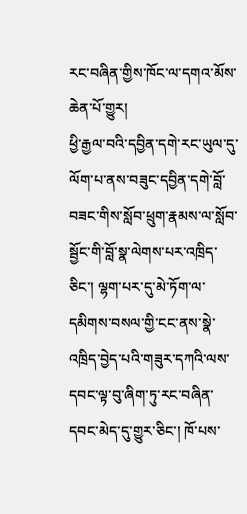རང་བཞིན་གྱིས་ཁོང་ལ་དགའ་མོས་ཆེན་པོ་གྱུར།
ཕྱི་རྒྱལ་བའི་དབྱིན་དགེ་རང་ཡུལ་དུ་ལོག་པ་ནས་བཟུང་དབྱིན་དགེ་བློ་བཟང་གིས་སློབ་ཕྲུག་རྣམས་ལ་སློབ་སྦྱོང་གི་བློ་སྣ་ལེགས་པར་འཁྲིད་ཅིང་། ལྷག་པར་དུ་མེ་ཏོག་ལ་དམིགས་བསལ་གྱི་ངང་ནས་སྣེ་འཁྲིད་བྱེད་པའི་གཟུར་དཀའི་ལས་དབང་ལྟ་བུ་ཞིག་ཏུ་རང་བཞིན་དབང་མེད་དུ་གྱུར་ཅིང་། ཁོ་པས་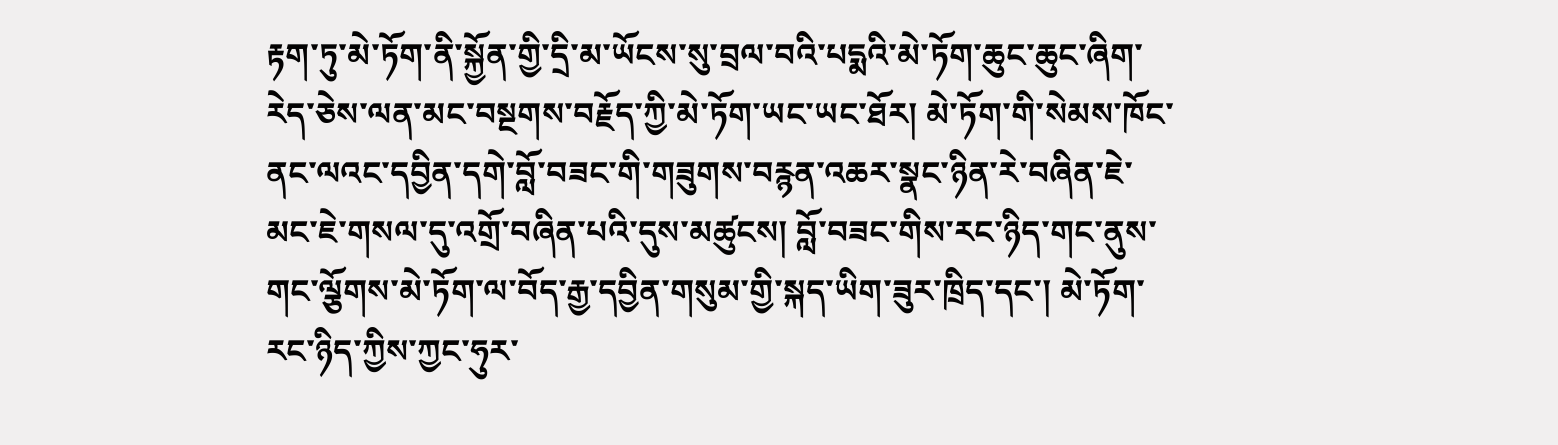རྟག་ཏུ་མེ་ཏོག་ནི་སྐྱོན་གྱི་དྲི་མ་ཡོངས་སུ་བྲལ་བའི་པདྨའི་མེ་ཏོག་ཆུང་ཆུང་ཞིག་རེད་ཅེས་ལན་མང་བསྔགས་བརྗོད་ཀྱི་མེ་ཏོག་ཡང་ཡང་ཐོར། མེ་ཏོག་གི་སེམས་ཁོང་ནང་ལའང་དབྱིན་དགེ་བློ་བཟང་གི་གཟུགས་བརྙན་འཆར་སྣང་ཉིན་རེ་བཞིན་ཇེ་མང་ཇེ་གསལ་དུ་འགྲོ་བཞིན་པའི་དུས་མཚུངས། བློ་བཟང་གིས་རང་ཉིད་གང་ནུས་གང་ལྕོགས་མེ་ཏོག་ལ་བོད་རྒྱ་དབྱིན་གསུམ་གྱི་སྐད་ཡིག་ཟུར་ཁྲིད་དང་། མེ་ཏོག་རང་ཉིད་ཀྱིས་ཀྱང་ཧུར་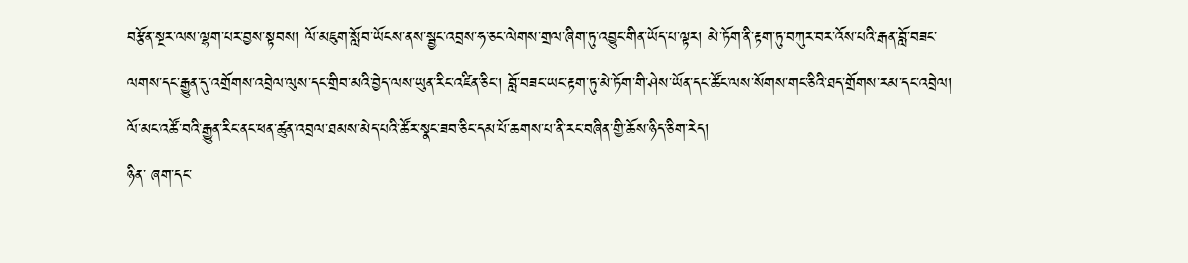བརྩོན་སྔར་ལས་ལྷག་པར་བྱས་སྟབས། ལོ་མཇུག་སློབ་ཡོངས་ནས་སྦྱང་འབྲས་ཧ་ཅང་ལེགས་གྲལ་ཞིག་ཏུ་འབྱུང་གིན་ཡོད་པ་ལྟར། མེ་ཏོག་ནི་རྟག་ཏུ་བཀུར་བར་འོས་པའི་རྒན་བློ་བཟང་ལགས་དང་རྒྱུན་དུ་འགྲོགས་འབྲེལ་ལུས་དང་གྲིབ་མའི་བྱེད་ལས་ཡུན་རིང་འཛིན་ཅིང་། བློ་བཟང་ཡང་རྟག་ཏུ་མེ་ཏོག་གི་ཤེས་ཡོན་དང་ཚོང་ལས་སོགས་གང་ཅིའི་ཐད་གྲོགས་རམ་དང་འབྲེལ། ལོ་མང་འཚོ་བའི་རྒྱུན་རིང་ནང་ཕན་ཚུན་འབྲལ་ཐམས་མེད་པའི་ཚོར་སྣང་ཟབ་ཅིང་དམ་པོ་ཆགས་པ་ནི་རང་བཞིན་གྱི་ཆོས་ཉིད་ཅིག་རེད།
ཉིན་ ཞག་དང་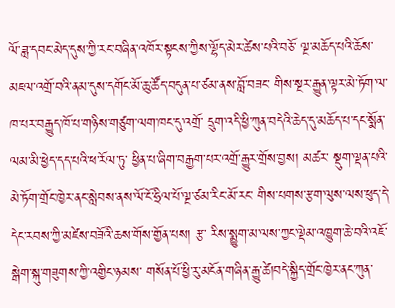ལོ་ཟླ་དབང་མེད་དུས་ཀྱི་རང་བཞིན་འཁོར་སྟངས་ཀྱིས་ལྷོད་མེར་ཚེས་པའི་བཅོ་ ལྔ་མཆོད་པའི་ཆོས་མཇལ་འགྲོ་བའི་ནམ་དུས་དགོང་མོ་ཆུ་ཚོད་བདུན་པ་ཙམ་ནས་བློ་བཟང་ གིས་སྔར་རྒྱུན་ལྟར་མེ་ཏོག་ལ་ཁ་པར་བརྒྱུད་ཁོ་པ་གཉིས་གཙུག་ལག་ཁང་དུ་འགྲོ་ དྲུག་འདི་ཕྱི་ཀུན་བདེའི་ཆེད་དུ་མཆོད་པ་དང་སྨོན་ལམ་མི་ཕྱེད་དད་པའི་ཕ་རོལ་ཏུ་ ཕྱིན་པ་ཞིག་བརྒྱག་པར་འགྲོ་རྒྱུར་གྲོས་བྱས། མཚར་ སྡུག་ལྡན་པའི་མེ་ཏོག་གྲོང་ཁྱེར་ནང་སླེབས་ནས་ལོ་ངོ་ཧྲིལ་པོ་ལྔ་ཙམ་རིང་མོ་རང་ གིས་པགས་རྩག་ལུས་ལས་ཕུད་དེ་དེང་རབས་ཀྱི་མཛེས་བཟོའི་ཆས་གོས་གྱོན་པས། རྩ་ རིས་སྨྱུག་མ་ལས་ཀྱང་ལྡེམ་འཁྱུག་ཆེ་བའི་འཇོ་སྒེག་སྐུ་གཟུགས་ཀྱི་འགྱིང་ཉམས་ གསོན་པོ་ཕྱི་རུ་མངོན་གཞིན་རྒྱུ་ཚེ།བདེ་སྐྱིད་གྲོང་ཁྱེར་ནང་ཀུན་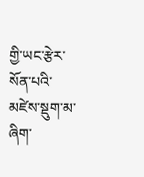གྱི་ཡང་རྩེར་ སོན་པའི་མཛེས་སྡུག་མ་ཞིག་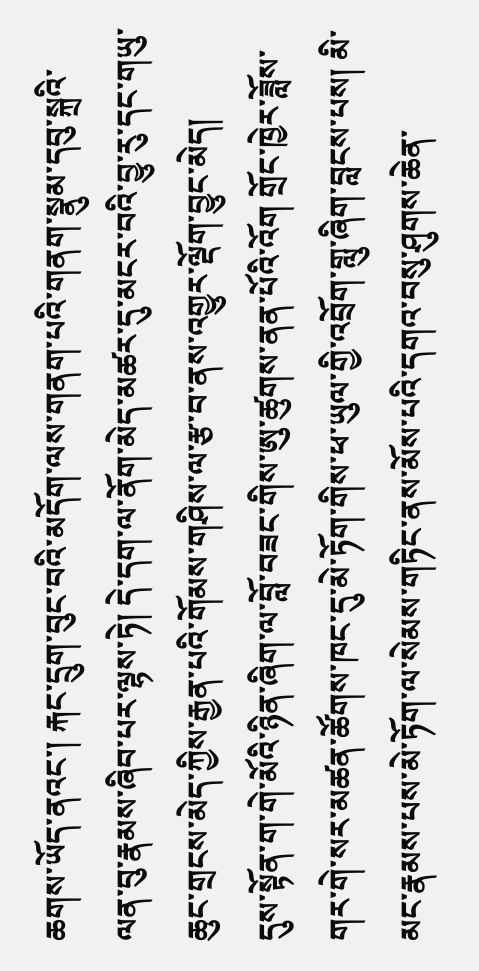ཆགས་ཡོད་ནའང་། རྐང་དྲུག་བུང་བའི་མདོག་ལས་གནག་པའི་གནག་སྣུམ་དབུ་སྐྲའི་ལན་བུ་རྣམས་ཞིབ་པར་ལྷས་ཏེ། དེ་དག་ལ་ནོག་མེད་མཚར་དུ་མངར་བའི་བྱུ་རུ་དང་གཡུ་ཆུང་གྲངས་མེད་ཀྱིས་རྒྱན་པའི་གོམས་གཤིས་ལ་རྩ་བ་ནས་འགྱུར་ལྡོག་བྱུང་མེད།
དུས་སྟོན་ག་གེ་མོའི་ཉིན་ཞིག་ལ་བློ་བཟང་གིས་ཨུ་ཚུགས་ནན་པོའི་འོག གྲོང་ཁྱེར་ཟློས་གར་གེ་སར་མཚན་ཚོགས་ཁང་དུ་མེ་ཏོག་གིས་ཕ་ཡུལ་གྱི་འབྲོག་གླུ་ཞིག་བླངས་པས། མི་མང་རྣམས་པས་མེ་ཏོག་ལ་སེམས་གཏིང་ནས་མོས་པའི་དགའ་བསུ་ཤུགས་ཆེན་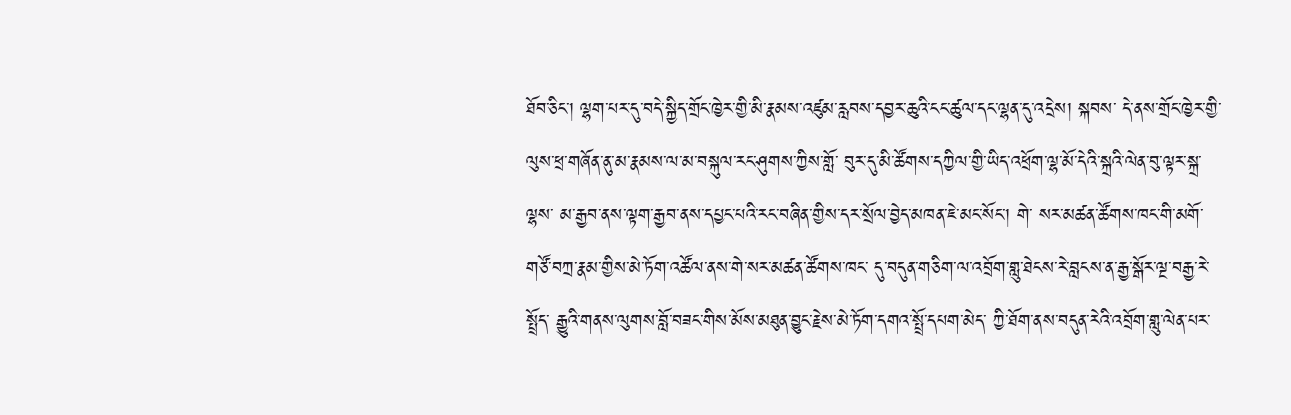ཐོབ་ཅིང་། ལྷག་པར་དུ་བདེ་སྐྱིད་གྲོང་ཁྱེར་གྱི་མི་རྣམས་འཛུམ་རླབས་དབྱར་ཆུའི་ངང་ཚུལ་དང་ལྷན་དུ་འདྲེས། སྐབས་ དེ་ནས་གྲོང་ཁྱེར་གྱི་ལུས་ཕྲ་གཞོན་ནུ་མ་རྣམས་ལ་མ་བསྐུལ་རང་ཤུགས་ཀྱིས་གློ་ བུར་དུ་མི་ཚོགས་དཀྱིལ་གྱི་ཡིད་འཕྲོག་ལྷ་མོ་དེའི་སྐྲའི་ལེན་བུ་ལྟར་སྐྲ་ལྷས་ མ་རྒྱབ་ནས་ལྟག་རྒྱབ་ནས་དཔྱང་པའི་རང་བཞིན་གྱིས་དར་སྲོལ་བྱེད་མཁན་ཇེ་མང་སོང་། གེ་ སར་མཚན་ཚོགས་ཁང་གི་མགོ་གཙོ་བཀྲ་རྣམ་གྱིས་མེ་ཏོག་འཚོལ་ནས་གེ་སར་མཚན་ཚོགས་ཁང་ དུ་བདུན་གཅིག་ལ་འབྲོག་གླུ་ཐེངས་རེ་བླངས་ན་རྒྱ་སྒོར་ལྔ་བརྒྱ་རེ་སྤྲོད་ རྒྱུའི་གནས་ལུགས་བློ་བཟང་གིས་མོས་མཐུན་བྱུང་རྗེས་མེ་ཏོག་དགའ་སྤྲོ་དཔག་མེད་ ཀྱི་ཐོག་ནས་བདུན་རེའི་འབྲོག་གླུ་ལེན་པར་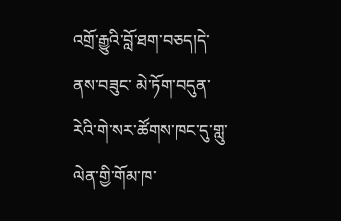འགྲོ་རྒྱུའི་བློ་ཐག་བཅད།དེ་ནས་བཟུང་ མེ་ཏོག་བདུན་རེའི་གེ་སར་ཚོགས་ཁང་དུ་གླུ་ལེན་གྱི་གོམ་ཁ་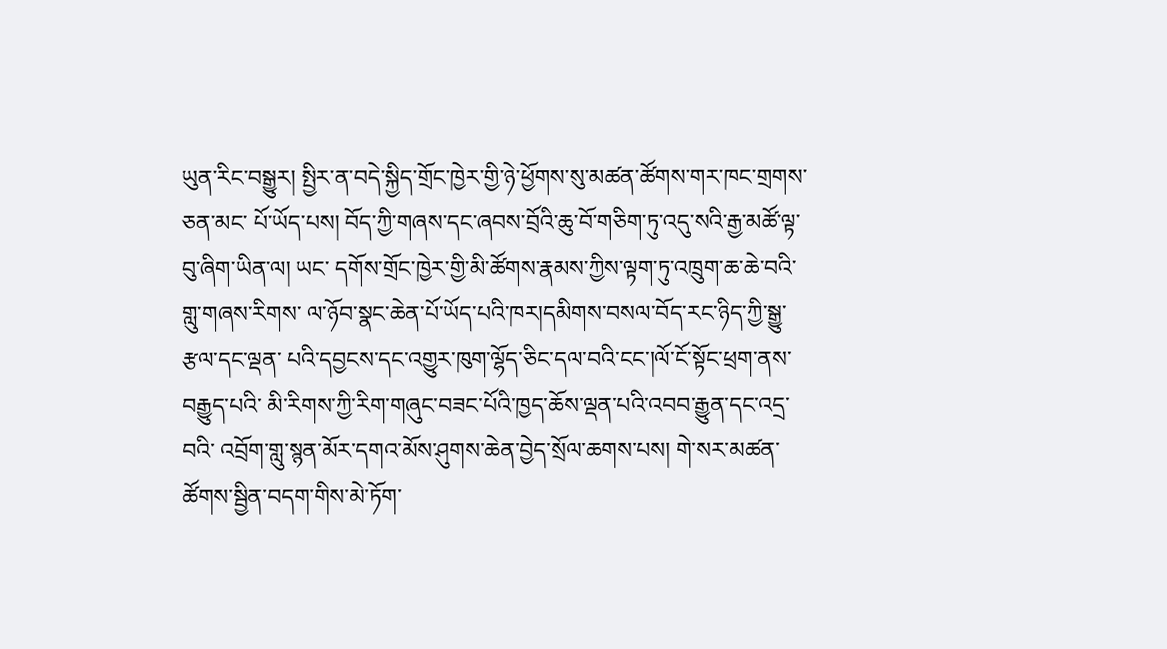ཡུན་རིང་བསྒྱུར། སྤྱིར་ན་བདེ་སྐྱིད་གྲོང་ཁྱེར་གྱི་ཉེ་ཕྱོགས་སུ་མཚན་ཚོགས་གར་ཁང་གྲགས་ཅན་མང་ པོ་ཡོད་པས། བོད་ཀྱི་གཞས་དང་ཞབས་བྲོའི་ཆུ་བོ་གཅིག་ཏུ་འདུ་སའི་རྒྱ་མཚོ་ལྟ་བུ་ཞིག་ཡིན་ལ། ཡང་ དགོས་གྲོང་ཁྱེར་གྱི་མི་ཚོགས་རྣམས་ཀྱིས་ལྟག་ཏུ་འཁྲུག་ཆ་ཆེ་བའི་གླུ་གཞས་རིགས་ ལ་ཉོབ་སྣང་ཆེན་པོ་ཡོད་པའི་ཁར།དམིགས་བསལ་བོད་རང་ཉིད་ཀྱི་སྒྱུ་རྩལ་དང་ལྡན་ པའི་དབྱངས་དང་འགྱུར་ཁུག་ལྷོད་ཅིང་དལ་བའི་ངང་།ལོ་ངོ་སྟོང་ཕྲག་ནས་བརྒྱུད་པའི་ མི་རིགས་ཀྱི་རིག་གཞུང་བཟང་པོའི་ཁྱད་ཆོས་ལྡན་པའི་འབབ་རྒྱུན་དང་འདྲ་བའི་ འབྲོག་གླུ་སྙན་མོར་དགའ་མོས་ཤུགས་ཆེན་བྱེད་སྲོལ་ཆགས་པས། གེ་སར་མཚན་ཚོགས་སྦྱིན་བདག་གིས་མེ་ཏོག་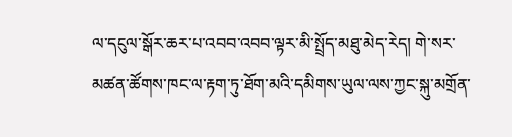ལ་དངུལ་སྒོར་ཆར་པ་འབབ་འབབ་ལྟར་མི་སྤྲོད་མཐུ་མེད་རེད། གེ་སར་མཚན་ཚོགས་ཁང་ལ་རྟག་ཏུ་ཐོག་མའི་དམིགས་ཡུལ་ལས་ཀྱང་སྐུ་མགྲོན་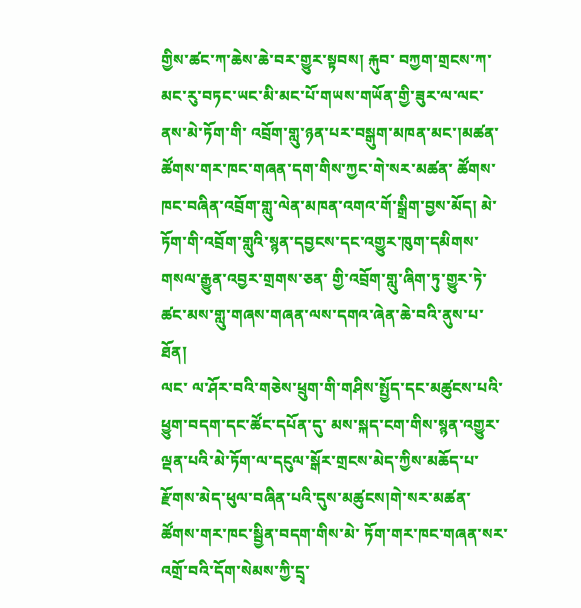གྱིས་ཚང་ཀ་ཆེས་ཆེ་བར་གྱུར་སྟབས། རྐུབ་ བཀྱག་གྲངས་ཀ་མང་རུ་བཏང་ཡང་མི་མང་པོ་གཡས་གཡོན་གྱི་ཟུར་ལ་ལང་ནས་མེ་ཏོག་གི་ འབྲོག་གླུ་ཉན་པར་བསྒུག་མཁན་མང་།མཚན་ཚོགས་གར་ཁང་གཞན་དག་གིས་ཀྱང་གེ་སར་མཚན་ ཚོགས་ཁང་བཞིན་འབྲོག་གླུ་ལེན་མཁན་འགའ་གོ་སྒྲིག་བྱས་མོད། མེ་ ཏོག་གི་འབྲོག་གླུའི་སྙན་དབྱངས་དང་འགྱུར་ཁུག་དམིགས་གསལ་རྒྱུན་འབྱར་གྲགས་ཅན་ གྱི་འབྲོག་གླུ་ཞིག་ཏུ་གྱུར་ཏེ་ཚང་མས་གླུ་གཞས་གཞན་ལས་དགའ་ཞེན་ཆེ་བའི་ནུས་པ་ ཐོན།
ལང་ ལ་ཤོར་བའི་གཅེས་ཕྲུག་གི་གཤིས་སྤྱོད་དང་མཚུངས་པའི་ཕྱུག་བདག་དང་ཚོང་དཔོན་དུ་ མས་སྐད་ངག་གིས་སྙན་འགྱུར་ལྡན་པའི་མེ་ཏོག་ལ་དངུལ་སྒོར་གྲངས་མེད་ཀྱིས་མཆོད་པ་ རྫོགས་མེད་ཕུལ་བཞིན་པའི་དུས་མཚུངས།གེ་སར་མཚན་ཚོགས་གར་ཁང་སྦྱིན་བདག་གིས་མེ་ ཏོག་གར་ཁང་གཞན་སར་འགྲོ་བའི་དོག་སེམས་ཀྱི་དྲྭ་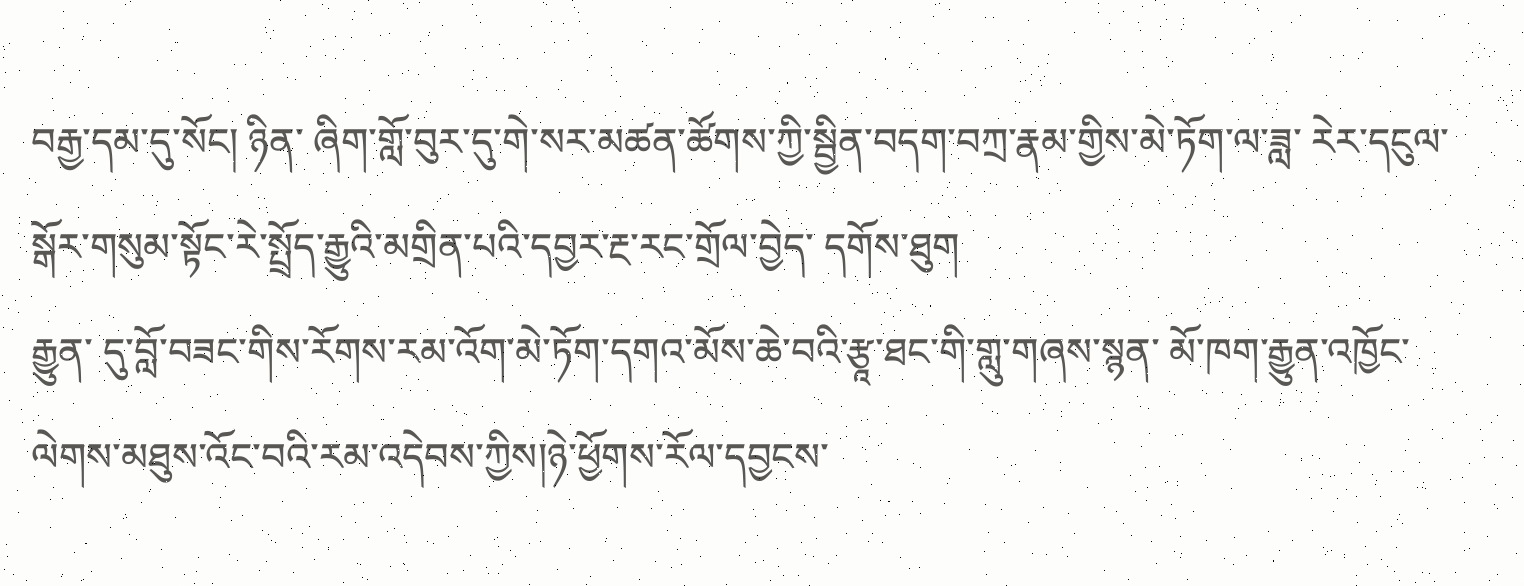བརྒྱ་དམ་དུ་སོང། ཉིན་ ཞིག་གློ་བུར་དུ་གེ་སར་མཚན་ཚོགས་ཀྱི་སྦྱིན་བདག་བཀྲ་རྣམ་གྱིས་མེ་ཏོག་ལ་ཟླ་ རེར་དངུལ་སྒོར་གསུམ་སྟོང་རེ་སྤྲོད་རྒྱུའི་མགྲིན་པའི་དབྱར་རྔ་རང་གྲོལ་བྱེད་ དགོས་ཐུག
རྒྱུན་ དུ་བློ་བཟང་གིས་རོགས་རམ་འོག་མེ་ཏོག་དགའ་མོས་ཆེ་བའི་རྩཱ་ཐང་གི་གླུ་གཞས་སྙན་ མོ་ཁག་རྒྱུན་འཁྱོང་ལེགས་མཐུས་འོང་བའི་རམ་འདེབས་ཀྱིས།ཉེ་ཕྱོགས་རོལ་དབྱངས་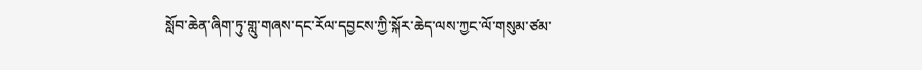སློབ་ཆེན་ཞིག་ཏུ་གླུ་གཞས་དང་རོལ་དབྱངས་ཀྱི་སྐོར་ཆེད་ལས་ཀྱང་ལོ་གསུམ་ཙམ་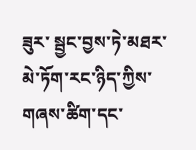ཟུར་ སྦྱང་བྱས་ཏེ་མཐར་མེ་ཏོག་རང་ཉིད་ཀྱིས་གཞས་ཚིག་དང་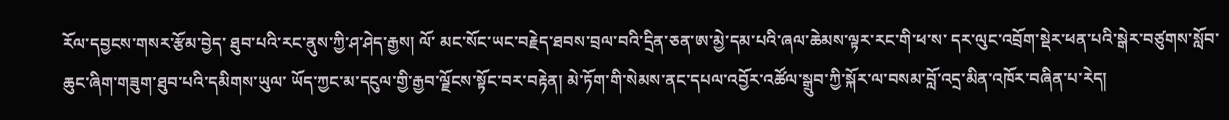རོལ་དབྱངས་གསར་རྩོམ་བྱེད་ ཐུབ་པའི་རང་ནུས་ཀྱི་ཤ་ཤེད་རྒྱས། ལོ་ མང་སོང་ཡང་བརྗེད་ཐབས་བྲལ་བའི་དྲིན་ཅན་ཨ་མྱེ་དམ་པའི་ཞལ་ཆེམས་ལྟར་རང་གི་ཕ་ས་ དར་ལུང་འབྲོག་སྡེར་ཕན་པའི་སྒེར་བཙུགས་སློབ་ཆུང་ཞིག་གཟུག་ཐུབ་པའི་དམིགས་ཡུལ་ ཡོད་ཀྱང་མ་དངུལ་གྱི་རྒྱབ་ལྗོངས་སྟོང་བར་བརྟེན། མེ་ཏོག་གི་སེམས་ནང་དཔལ་འབྱོར་འཚོལ་སྒྲུབ་ཀྱི་སྐོར་ལ་བསམ་བློ་འདྲ་མིན་འཁོར་བཞིན་པ་རེད།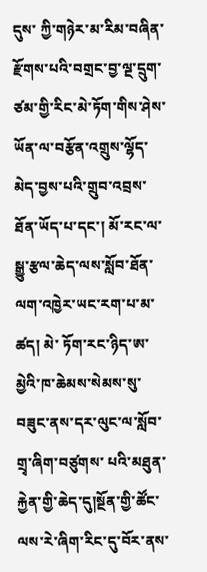དུས་ ཀྱི་གཉེར་མ་རིམ་བཞིན་རྫོགས་པའི་བགྲང་བྱ་ལྔ་དྲུག་ཙམ་གྱི་རིང་མེ་ཏོག་གིས་ཤེས་ ཡོན་ལ་བརྩོན་འགྲུས་ལྷོད་མེད་བྱས་པའི་གྲུབ་འབྲས་ཐོན་ཡོད་པ་དང་། མོ་རང་ལ་སྒྱུ་རྩལ་ཆེད་ལས་སློབ་ཐོན་ལག་འཁྱེར་ཡང་རག་པ་མ་ཚད། མེ་ ཏོག་རང་ཉིད་ཨ་མྱེའི་ཁ་ཆེམས་སེམས་སུ་བཟུང་ནས་དར་ལུང་ལ་སློབ་གྲྭ་ཞིག་བཙུགས་ པའི་མཐུན་རྐྱེན་གྱི་ཆེད་དུ།སྔོན་གྱི་ཚོང་ལས་རེ་ཞིག་རིང་དུ་བོར་ནས་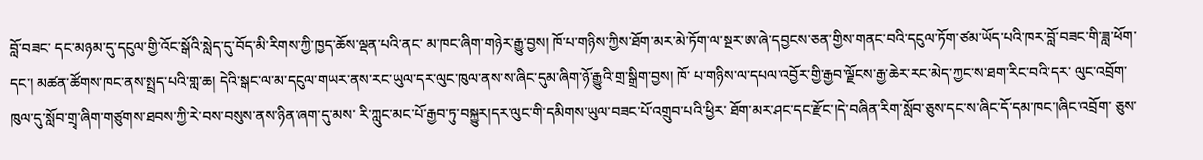བློ་བཟང་ དང་མཉམ་དུ་དངུལ་གྱི་འོང་སྒོའི་སླེད་དུ་བོད་མི་རིགས་ཀྱི་ཁྱད་ཆོས་ལྡན་པའི་ནང་ མ་ཁང་ཞིག་གཉེར་རྒྱུ་བྱས། ཁོ་པ་གཉིས་ཀྱིས་ཐོག་མར་མེ་ཏོག་ལ་སྔར་ཨ་ཞེ་དབྱངས་ཅན་གྱིས་གནང་བའི་དངུལ་ཏོག་ཙམ་ཡོད་པའི་ཁར་བློ་བཟང་གི་ཟླ་ཕོག་དང་། མཚན་ཚོགས་ཁང་ནས་སྤྲད་པའི་གླ་ཆ། དེའི་སྒང་ལ་མ་དངུལ་གཡར་ནས་རང་ཡུལ་དར་ལུང་ཁུལ་ནས་ས་ཞིང་དུམ་ཞིག་ཉོ་རྒྱུའི་གྲ་སྒྲིག་བྱས། ཁོ་ པ་གཉིས་ལ་དཔལ་འབྱོར་གྱི་རྒྱབ་ལྗོངས་རྒྱ་ཆེར་རང་མེད་ཀྱང་ས་ཐག་རིང་བའི་དར་ ལུང་འབྲོག་ཁུལ་དུ་སློབ་གྲྭ་ཞིག་གཙུགས་ཐབས་ཀྱི་རེ་བས་བསུས་ནས་ཉིན་ཞག་དུ་མས་ རི་ཀླུང་མང་པོ་རྒྱབ་ཏུ་བསྐྱུར།དར་ལུང་གི་དམིགས་ཡུལ་བཟང་པོ་འགྲུབ་པའི་ཕྱིར་ ཐོག་མར་ཤང་དང་རྫོང་།དེ་བཞིན་རིག་སློབ་ཅུས་དང་ས་ཞིང་དོ་དམ་ཁང་།ཞིང་འབྲོག་ ཅུས་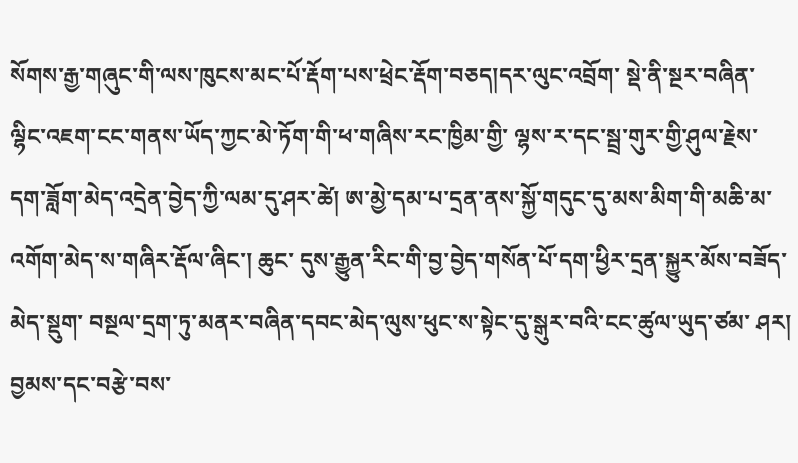སོགས་རྒྱ་གཞུང་གི་ལས་ཁུངས་མང་པོ་རྡོག་པས་ཕྲེང་རྡོག་བཅད།དར་ལུང་འབྲོག་ སྡེ་ནི་སྔར་བཞིན་ལྷིང་འཇག་ངང་གནས་ཡོད་ཀྱང་མེ་ཏོག་གི་ཕ་གཞིས་རང་ཁྱིམ་གྱི་ ལྷས་ར་དང་སྦྲ་གུར་གྱི་ཤུལ་རྗེས་དག་ཟློག་མེད་འདྲེན་བྱེད་ཀྱི་ལམ་དུ་ཤར་ཚེ། ཨ་མྱེ་དམ་པ་དྲན་ནས་སྐྱོ་གདུང་དུ་མས་མིག་གི་མཆི་མ་འགོག་མེད་ས་གཞིར་རྡོལ་ཞིང་། ཆུང་ དུས་རྒྱུན་རིང་གི་བྱ་བྱེད་གསོན་པོ་དག་ཕྱིར་དྲན་སྐྱུར་མོས་བཟོད་མེད་སྡུག་ བསྔལ་དྲག་ཏུ་མནར་བཞིན་དབང་མེད་ལུས་ཕུང་ས་སྟེང་དུ་སྒུར་བའི་ངང་ཚུལ་ཡུད་ཙམ་ ཤར། བྱམས་དང་བརྩེ་བས་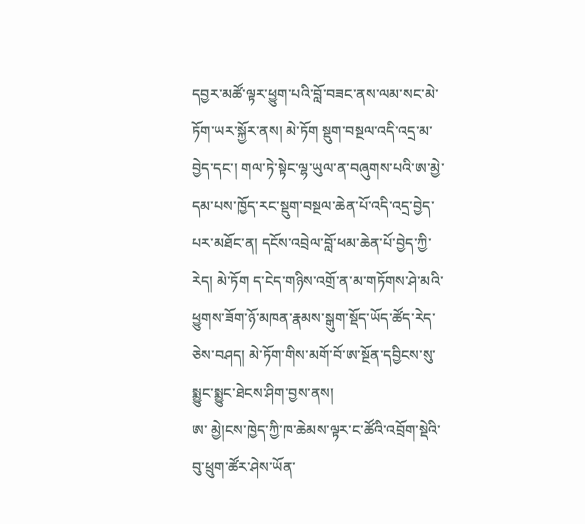དབྱར་མཚོ་ལྟར་ཕྱུག་པའི་བློ་བཟང་ནས་ལམ་སང་མེ་ཏོག་ཡར་སྐྱོར་ནས། མེ་ཏོག སྡུག་བསྔལ་འདི་འདྲ་མ་བྱེད་དང་། གལ་ཏེ་སྟེང་ལྷ་ཡུལ་ན་བཞུགས་པའི་ཨ་མྱེ་དམ་པས་ཁྱོད་རང་སྡུག་བསྔལ་ཆེན་པོ་འདི་འདྲ་བྱེད་པར་མཐོང་ན། དངོས་འབྲེལ་བློ་ཕམ་ཆེན་པོ་བྱེད་ཀྱི་རེད། མེ་ཏོག ད་ངེད་གཉིས་འགྲོ་ན་མ་གཏོགས་ཤེ་མའི་ཕྱུགས་ཟོག་ཉོ་མཁན་རྣམས་སྒུག་སྡོད་ཡོད་ཚོད་རེད་
ཅེས་བཤད། མེ་ཏོག་གིས་མགོ་བོ་ཨ་སྔོན་དབྱིངས་སུ་སྨྱུང་སྨྱུང་ཐེངས་ཤིག་བྱས་ནས།
ཨ་ མྱེ།ངས་ཁྱེད་ཀྱི་ཁ་ཆེམས་ལྟར་ང་ཚོའི་འབྲོག་སྡེའི་བུ་ཕྲུག་ཚོར་ཤེས་ཡོན་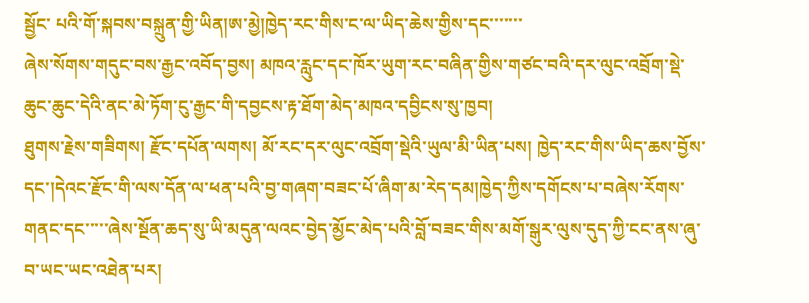སྦྱོང་ པའི་གོ་སྐབས་བསྐྲུན་གྱི་ཡིན།ཨ་མྱེ།ཁྱེད་རང་གིས་ང་ལ་ཡིད་ཆེས་གྱིས་དང་་་་་་་
ཞེས་སོགས་གདུང་བས་རྒྱང་འབོད་བྱས། མཁའ་རླུང་དང་ཁོར་ཡུག་རང་བཞིན་གྱིས་གཙང་བའི་དར་ལུང་འབྲོག་སྡེ་ཆུང་ཆུང་དེའི་ནང་མེ་ཏོག་ངུ་རྒྱང་གི་དབྱངས་རྟ་ཐོག་མེད་མཁའ་དབྱིངས་སུ་ཁྱབ།
ཐུགས་རྗེས་གཟིགས། རྫོང་དཔོན་ལགས། མོ་རང་དར་ལུང་འབྲོག་སྡེའི་ཡུལ་མི་ཡིན་པས། ཁྱེད་རང་གིས་ཡིད་ཆས་བྱོས་དང་།དེའང་རྫོང་གི་ལས་དོན་ལ་ཕན་པའི་བྱ་གཞག་བཟང་པོ་ཞིག་མ་རེད་དམ།ཁྱེད་ཀྱིས་དགོངས་པ་བཞེས་རོགས་གནང་དང་་་་་ཞེས་སྔོན་ཆད་སུ་ཡི་མདུན་ལའང་བྱེད་མྱོང་མེད་པའི་བློ་བཟང་གིས་མགོ་སྒུར་ལུས་དུད་ཀྱི་ངང་ནས་ཞུ་བ་ཡང་ཡང་འཐེན་པར།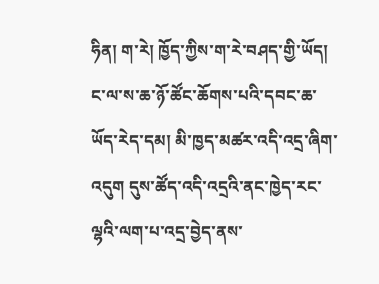ཧིན། ག་རེ། ཁྱོད་ཀྱིས་ག་རེ་བཤད་གྱི་ཡོད། ང་ལ་ས་ཆ་ཉོ་ཚོང་ཆོགས་པའི་དབང་ཆ་ཡོད་རེད་དམ། མི་ཁྱད་མཚར་འདི་འདྲ་ཞིག་འདུག དུས་ཚོད་འདི་འདྲའི་ནང་ཁྱེད་རང་ལྷའི་ལག་པ་འདྲ་བྱེད་ནས་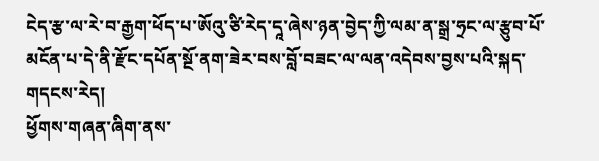ངེད་རྩ་ལ་རེ་བ་རྒྱག་ཕོད་པ་ཨོའུ་ཙི་རེད་དཱ་ཞེས་ཉན་བྱེད་ཀྱི་ལམ་ན་སྒྲ་ཧྲང་ལ་རྩུབ་པོ་མངོན་པ་དེ་ནི་རྫོང་དཔོན་སྔོ་ནག་ཟེར་བས་བློ་བཟང་ལ་ལན་འདེབས་བྱས་པའི་སྐད་གདངས་རེད།
ཕྱོགས་གཞན་ཞིག་ནས་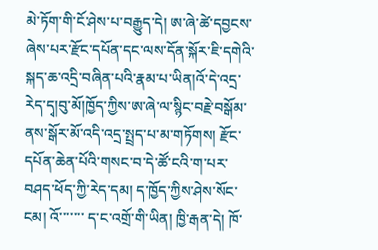མེ་ཏོག་གི་ངོ་ཤེས་པ་བརྒྱུད་དེ། ཨ་ཞེ་ཚེ་དབྱངས་ཞེས་པར་རྫོང་དཔོན་དང་ལས་དོན་སྐོར་ཇི་དགེའི་སྐད་ཆ་འདྲི་བཞིན་པའི་རྣམ་པ་ཡིན།འོ་དེ་འདྲ་རེད་དྭ།བུ་མོ།ཁྱོད་ཀྱིས་ཨ་ཞེ་ལ་སྙིང་བརྗེ་བསྒོམ་ནས་སྒོར་མོ་འདི་འདྲ་སྤྲད་པ་མ་གཏོགས། རྫོང་དཔོན་ཆེན་པོའི་གསང་བ་དེ་ཚོ་ངའི་ག་པར་བཤད་ཕོད་ཀྱི་རེད་དམ། ད་ཁྱོད་ཀྱིས་ཤེས་སོང་ངམ། འོ་་་་་་་ ད་ང་འགྲོ་གི་ཡིན། ཁྱི་རྒན་དེ། ཁོ་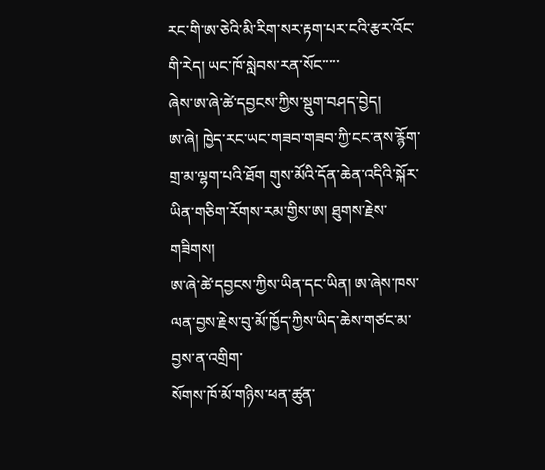རང་གི་ཨ་ཅེའི་མི་རིག་སར་རྟག་པར་ངའི་རྩར་འོང་གི་རེད། ཡང་ཁོ་སླེབས་རན་སོང་་་་་
ཞེས་ཨ་ཞེ་ཚེ་དབྱངས་ཀྱིས་སྡུག་བཤད་བྱེད།
ཨ་ཞེ། ཁྱེད་རང་ཡང་གཟབ་གཟབ་ཀྱི་ངང་ནས་རྙོག་གྲ་མ་ལྷག་པའི་ཐོག གུས་མོའི་དོན་ཆེན་འདིའི་སྐོར་ཡིན་གཅིག་རོགས་རམ་གྱིས་ཨ། ཐུགས་རྗེས་གཟིགས།
ཨ་ཞེ་ཚེ་དབྱངས་ཀྱིས་ཡིན་དང་ཡིན། ཨ་ཞེས་ཁས་ལན་བྱས་རྗེས་བུ་མོ་ཁྱོད་ཀྱིས་ཡིད་ཆེས་གཙང་མ་བྱས་ན་འགྲིག་
སོགས་ཁོ་མོ་གཉིས་ཕན་ཚུན་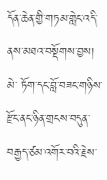དོན་ཆེན་གྱི་གཏམ་གླེང་འདི་ནས་མཐའ་བསྡོགས་བྱས།
མེ་ ཏོག་དང་བློ་བཟང་གཉིས་རྫོང་ནང་ཉིན་གྲངས་བདུན་བརྒྱད་ཙམ་འགོར་བའི་རྗེས་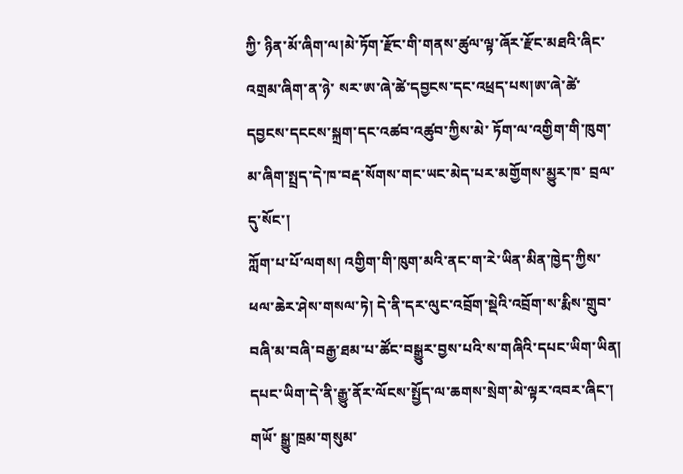ཀྱི་ ཉིན་མོ་ཞིག་ལ།མེ་ཏོག་རྫོང་གི་གནས་ཚུལ་ལྟ་ཞོར་རྫོང་མཐའི་ཞིང་འགྲམ་ཞིག་ན་ཉེ་ སར་ཨ་ཞེ་ཚེ་དབྱངས་དང་འཕྲད་པས།ཨ་ཞེ་ཚེ་དབྱངས་དངངས་སྐྲག་དང་འཚབ་འཚུབ་ཀྱིས་མེ་ ཏོག་ལ་འགྱིག་གི་ཁུག་མ་ཞིག་སྤྲད་དེ་ཁ་བརྡ་སོགས་གང་ཡང་མེད་པར་མགྱོགས་མྱུར་ཁ་ བྲལ་དུ་སོང་།
ཀློག་པ་པོ་ལགས། འགྱིག་གི་ཁུག་མའི་ནང་ག་རེ་ཡིན་མིན་ཁྱེད་ཀྱིས་ཕལ་ཆེར་ཤེས་གསལ་ཏེ། དེ་ནི་དར་ལུང་འབྲོག་སྡེའི་འབྲོག་ས་རྨིས་གྲུབ་བཞི་མ་བཞི་བརྒྱ་ཐམ་པ་ཚོང་བསྒྱུར་བྱས་པའི་ས་གཞིའི་དཔང་ཡིག་ཡིན། དཔང་ཡིག་དེ་ནི་རྒྱུ་ནོར་ལོངས་སྤྱོད་ལ་ཆགས་སྲེག་མེ་ལྟར་འབར་ཞིང་། གཡོ་ སྒྱུ་ཁྲམ་གསུམ་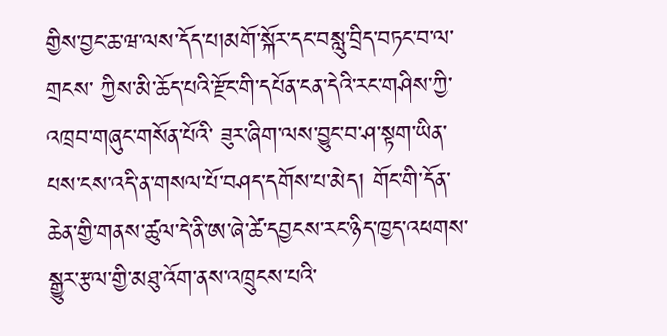གྱིས་བྱང་ཆ་ཝ་ལས་དོད་པ།མགོ་སྐོར་དང་བསླུ་བྲིད་བཏང་བ་ལ་གྲངས་ ཀྱིས་མི་ཆོད་པའི་རྫོང་གི་དཔོན་ངན་དེའི་རང་གཤིས་ཀྱི་འཁྲབ་གཞུང་གསོན་པོའི་ ཟུར་ཞིག་ལས་བྱུང་བ་ཤ་སྟག་ཡིན་པས་ངས་འདི་ན་གསལ་པོ་བཤད་དགོས་པ་མེད། གོང་གི་དོན་ཆེན་གྱི་གནས་ཚུལ་དེ་ནི་ཨ་ཞེ་ཚེ་དབྱངས་རང་ཉིད་ཁྱད་འཕགས་སྒྱུར་རྩལ་གྱི་མཐུ་འོག་ནས་འཁྲུངས་པའི་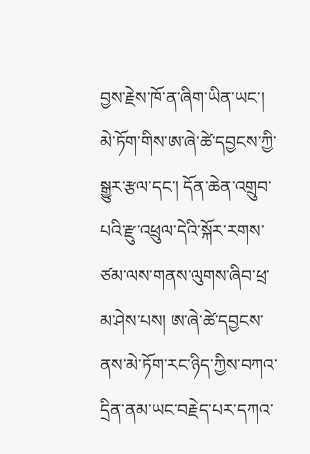བྱས་རྗེས་ཁོ་ན་ཞིག་ཡིན་ཡང་། མེ་ཏོག་གིས་ཨ་ཞེ་ཚེ་དབྱངས་ཀྱི་སྒྱུར་རྩལ་དང་། དོན་ཆེན་འགྲུབ་པའི་རྫུ་འཕྲུལ་དེའི་སྐོར་རགས་ཙམ་ལས་གནས་ལུགས་ཞིབ་ཕྲ་མ་ཤེས་པས། ཨ་ཞེ་ཚེ་དབྱངས་ནས་མེ་ཏོག་རང་ཉིད་ཀྱིས་བཀའ་དྲིན་ནམ་ཡང་བརྗེད་པར་དཀའ་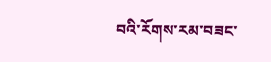བའི་རོགས་རམ་བཟང་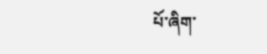པོ་ཞིག་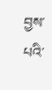བྱས་པའི་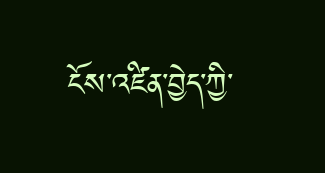ངོས་འཛིན་བྱེད་ཀྱི་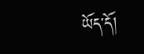ཡོད་དོ།